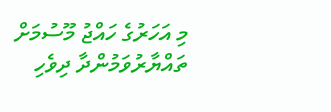މި އަހަރުގެ ހައްޖު މޫސުމަށް ތައްޔާރުވަމުންދާ ދިވެހި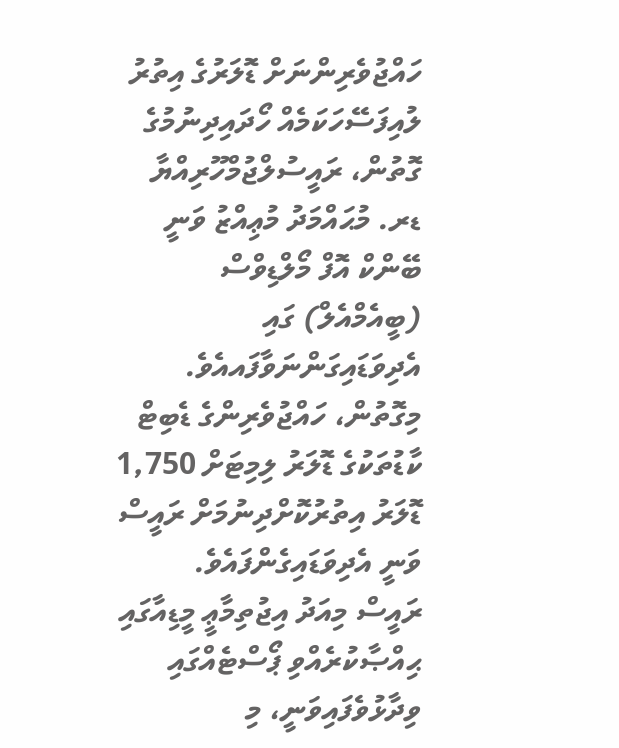ހައްޖުވެރިންނަށް ޑޮލަރުގެ އިތުރު ލުއިފަސޭހަކަމެއް ހޯދައިދިނުމުގެ ގޮތުން، ރައީސުލްޖުމްހޫރިއްޔާ ޑރ. މުޙައްމަދު މުޢިއްޒު ވަނީ ބޭންކް އޮފް މޯލްޑިވްސް (ބީއެމްއެލް) ގައި އެދިވަޑައިގަންނަވާފައއެވެ. މިގޮތުން، ހައްޖުވެރިންގެ ޑެބިޓް ކާޑުތަކުގެ ޑޮލަރު ލިމިޓަށް 1,750 ޑޮލަރު އިތުރުކޮށްދިނުމަށް ރައީސް ވަނީ އެދިވަޑައިގެންފައެވެ.
ރައީސް މިއަދު އިޖުތިމާޢީ މީޑިއާގައި ޙިއްޞާކުރެއްވި ޕޯސްޓެއްގައި ވިދާޅުވެފައިވަނީ، މި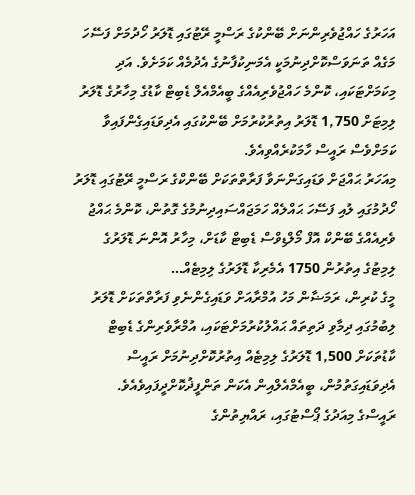އަހަރުގެ ހައްޖުވެރިންނަށް ބޭންކުގެ ރަސްމީ ރޭޓުގައި ޑޮލަރު ހޯދުމަށް ފަސޭހަ މަގެއް ތަނަވަސްކޮށްދިނުމަކީ އެމަނިކުފާނުގެ އެދުމެއް ކަމަށެވެ. އަދި މިކަމަށްޓަކައި، ކޮންމެ ހައްޖުވެރިއެއްގެ ބީއެމްއެލް ޑެބިޓް ކާޑުގެ މިހާރުގެ ޑޮލަރު ލިމިޓަށް 1,750 ޑޮލަރު އިތުރުކުރުމަށް ބޭންކުގައި އެދިވަޑައިގެންފައިވާ ކަމަށްވެސް ރައީސް ހާމަކުރެއްވިއެވެ.
މިއަހަރު ޙައްޖަށް ވަޑައިގަންނަވާ ފަރާތްތަކަށް ބޭންކްގެ ރަސްމީ ރޭޓުގައި ޑޮލަރު ހޯދުމުގައި ލުއި ފަސޭހަ ޙައްލެއް ހަމަޖައްސައިދިނުމުގެ ގޮތުން، ކޮންމެ ޙައްޖު ވެރިއެއްގެ ބޭންކް އޮފް މޯލްޑިވްސް ޑެބިޓް ކާޑަށް، މިހާރު އޮންނަ ޑޮލަރުގެ ލިމިޓުގެ އިތުރުން 1750 އެމެރިކާ ޑޮލަރުގެ ލިމިޓެއް…
މީގެ ކުރިން، ރަމަޟާން މަހު އުމްރާއަށް ވަޑައިގެންނެވި ފަރާތްތަކަށް ޑޮލަރު ލިބުމުގައި ދިމާވި ދަތިތައް ޙައްލުކުރުމަށްޓަކައި، އުމްރާވެރިންގެ ޑެބިޓް ކާޑުތަކަށް 1,500 ޑޮލަރުގެ ލިމިޓެއް އިތުރުކޮށްދިނުމަށް ރައީސް އެދިވަޑައިގަތުމުން، ބީއެމްއެލްއިން އެކަން ތަންފީޛުކޮށްދީފައިވެއެވެ.
ރައީސްގެ މިއަދުގެ ޕޯސްޓުގައި، ރައްޔިތުންގެ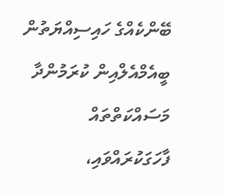ބޭންކެއްގެ ހައިސިއްޔަތުން ބީއެމްއެލްއިން ކުރަމުންދާ މަސައްކަތްތައް ފާހަގަކުރައްވައި،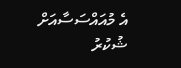އެ މުއައްސަސާއަށް ޝުކުރު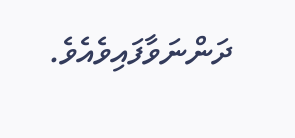ދަންނަވާފައިވެއެވެ.